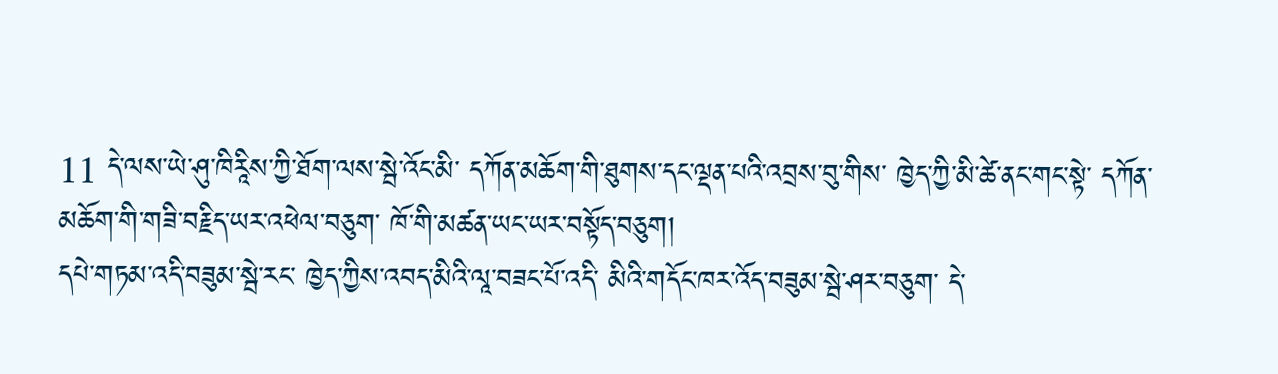11 དེ་ལས་ཡེ་ཤུ་ཁིརཱིས་ཀྱི་ཐོག་ལས་སྦེ་འོང་མི་ དཀོན་མཆོག་གི་ཐུགས་དང་ལྡན་པའི་འབྲས་བུ་གིས་ ཁྱེད་ཀྱི་མི་ཚེ་ནང་གང་སྟེ་ དཀོན་མཆོག་གི་གཟི་བརྗིད་ཡར་འཕེལ་བཅུག་ ཁོ་གི་མཚན་ཡང་ཡར་བསྟོད་བཅུག།
དཔེ་གཏམ་འདི་བཟུམ་སྦེ་རང་ ཁྱེད་ཀྱིས་འབད་མིའི་ལཱ་བཟང་པོ་འདི་ མིའི་གདོང་ཁར་འོད་བཟུམ་སྦེ་ཤར་བཅུག་ དེ་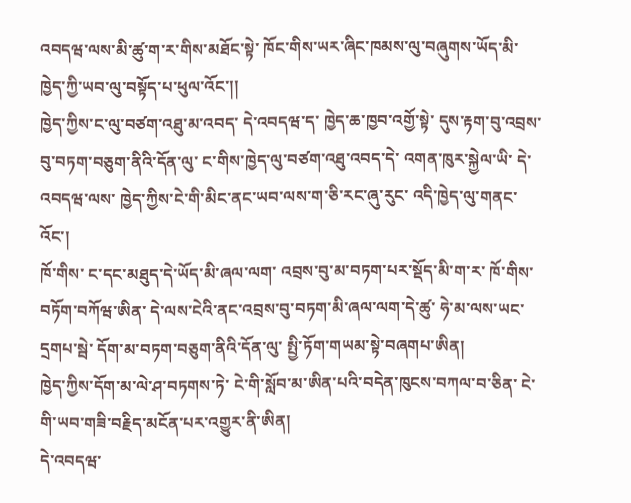འབདཝ་ལས་མི་ཚུ་ག་ར་གིས་མཐོང་སྟེ་ ཁོང་གིས་ཡར་ཞིང་ཁམས་ལུ་བཞུགས་ཡོད་མི་ ཁྱེད་ཀྱི་ཡབ་ལུ་བསྟོད་པ་ཕུལ་འོང་།།
ཁྱེད་ཀྱིས་ང་ལུ་བཙག་འཐུ་མ་འབད་ དེ་འབདཝ་ད་ ཁྱེད་ཆ་ཁྱབ་འགྱོ་སྟེ་ དུས་རྟག་བུ་འབྲས་བུ་བཏག་བཅུག་ནིའི་དོན་ལུ་ ང་གིས་ཁྱེད་ལུ་བཙག་འཐུ་འབད་དེ་ འགན་ཁུར་སྐྱེལ་ཡི་ དེ་འབདཝ་ལས་ ཁྱེད་ཀྱིས་ངེ་གི་མིང་ནང་ཡབ་ལས་ག་ཅི་རང་ཞུ་རུང་ འདི་ཁྱེད་ལུ་གནང་འོང་།
ཁོ་གིས་ ང་དང་མཐུད་དེ་ཡོད་མི་ཞལ་ལག་ འབྲས་བུ་མ་བཏག་པར་སྡོད་མི་ག་ར་ ཁོ་གིས་བཏོག་བཀོཝ་ཨིན་ དེ་ལས་ངེའི་ནང་འབྲས་བུ་བཏག་མི་ཞལ་ལག་དེ་ཚུ་ ཧེ་མ་ལས་ཡང་དྲགཔ་སྦེ་ དོག་མ་བཏག་བཅུག་ནིའི་དོན་ལུ་ སྤྱི་ཏོག་གཡམ་སྟེ་བཞགཔ་ཨིན།
ཁྱེད་ཀྱིས་དོག་མ་ལེ་ཤ་བཏགས་ཏེ་ ངེ་གི་སློབ་མ་ཨིན་པའི་བདེན་ཁུངས་བཀལ་བ་ཅིན་ ངེ་གི་ཡབ་གཟི་བརྗིད་མངོན་པར་འགྱུར་ནི་ཨིན།
དེ་འབདཝ་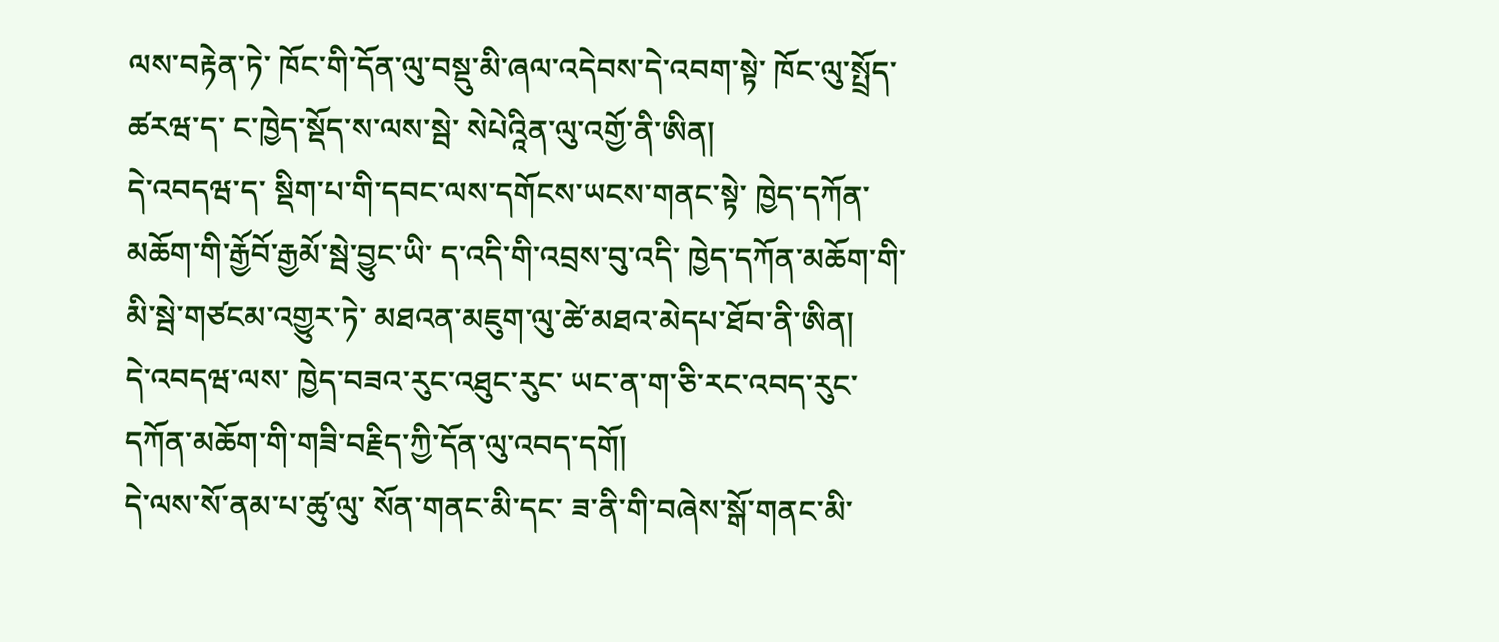ལས་བརྟེན་ཏེ་ ཁོང་གི་དོན་ལུ་བསྡུ་མི་ཞལ་འདེབས་དེ་འབག་སྟེ་ ཁོང་ལུ་སྤྲོད་ཚརཝ་ད་ ང་ཁྱེད་སྡོད་ས་ལས་སྦེ་ སེཔེའཱིན་ལུ་འགྱོ་ནི་ཨིན།
དེ་འབདཝ་ད་ སྡིག་པ་གི་དབང་ལས་དགོངས་ཡངས་གནང་སྟེ་ ཁྱེད་དཀོན་མཆོག་གི་རྒྱོབོ་རྒྱམོ་སྦེ་བྱུང་ཡི་ ད་འདི་གི་འབྲས་བུ་འདི་ ཁྱེད་དཀོན་མཆོག་གི་མི་སྦེ་གཙངམ་འགྱུར་ཏེ་ མཐའན་མཇུག་ལུ་ཚེ་མཐའ་མེདཔ་ཐོབ་ནི་ཨིན།
དེ་འབདཝ་ལས་ ཁྱེད་བཟའ་རུང་འཐུང་རུང་ ཡང་ན་ག་ཅི་རང་འབད་རུང་ དཀོན་མཆོག་གི་གཟི་བརྗིད་ཀྱི་དོན་ལུ་འབད་དགོ།
དེ་ལས་སོ་ནམ་པ་ཚུ་ལུ་ སོན་གནང་མི་དང་ ཟ་ནི་གི་བཞེས་སྒོ་གནང་མི་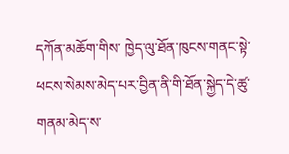དཀོན་མཆོག་གིས་ ཁྱེད་ལུ་ཐོན་ཁུངས་གནང་སྟེ་ ཕངས་སེམས་མེད་པར་བྱིན་ནི་གི་ཐོན་སྐྱེད་དེ་ཚུ་ གནམ་མེད་ས་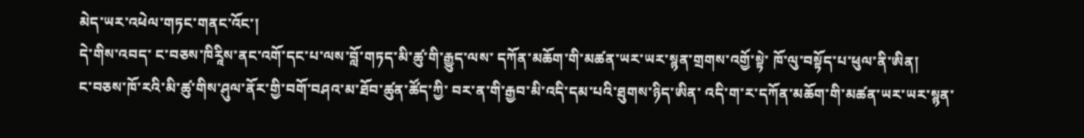མེད་ཡར་འཕེལ་གཏང་གནང་འོང་།
དེ་གིས་འབད་ ང་བཅས་ཁིརཱིས་ནང་འགོ་དང་པ་ལས་བློ་གཏད་མི་ཚུ་གི་རྒྱུད་ལས་ དཀོན་མཆོག་གི་མཚན་ཡར་ཡར་སྙན་གྲགས་འགྱོ་སྟེ་ ཁོ་ལུ་བསྟོད་པ་ཕུལ་ནི་ཨིན།
ང་བཅས་ཁོ་རའི་མི་ཚུ་གིས་ཤུལ་ནོར་གྱི་བགོ་བཤའ་མ་ཐོབ་ཚུན་ཚོད་ཀྱི་ བར་ན་གི་རྒྱབ་མི་འདི་དམ་པའི་ཐུགས་ཉིད་ཨིན་ འདི་ག་ར་དཀོན་མཆོག་གི་མཚན་ཡར་ཡར་སྙན་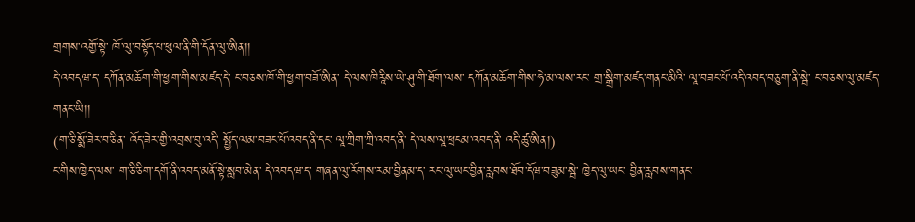གྲགས་འགྱོ་སྟེ་ ཁོ་ལུ་བསྟོད་པ་ཕུལ་ནི་གི་དོན་ལུ་ཨིན།།
དེ་འབདཝ་ད་ དཀོན་མཆོག་གི་ཕྱག་གིས་མཛད་དེ་ ང་བཅས་ཁོ་གི་ཕྱག་བཟོ་ཨིན་ དེ་ལས་ཁིརཱིས་ཡེ་ཤུ་གི་ཐོག་ལས་ དཀོན་མཆོག་གིས་ཧེ་མ་ལས་རང་ གྲ་སྒྲིག་མཛད་གནང་མིའི་ ལཱ་བཟང་པོ་འདི་འབད་བཅུག་ནི་སྦེ་ ང་བཅས་ལུ་མཛད་གནང་ཡི།།
(ག་ཅི་སྨོ་ཟེར་བ་ཅིན་ འོད་ཟེར་གྱི་འབྲས་བུ་འདི་ སྤྱོད་ལམ་བཟང་པོ་འབད་ནི་དང་ ལཱ་ཀྲིག་ཀྲི་འབད་ནི་ དེ་ལས་ལཱ་ཕྲངམ་འབད་ནི་ འདི་ཚུ་ཨིན།)
ང་གིས་ཁྱེད་ལས་ ག་ཅི་ཅིག་དགོ་ནི་འབད་མནོ་སྟེ་སླབ་མེན་ དེ་འབདཝ་ད་ གཞན་ལུ་རོགས་རམ་བྱིནམ་ད་ རང་ལུ་ཡང་བྱིན་རླབས་ཐོབ་དོཝ་བཟུམ་སྦེ་ ཁྱེད་ལུ་ཡང་ བྱིན་རླབས་གནང་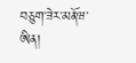བཅུག་ཟེར་མནོཝ་ཨིན།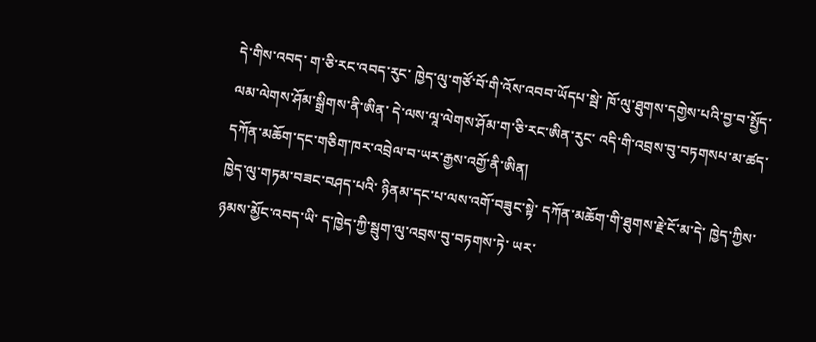དེ་གིས་འབད་ ག་ཅི་རང་འབད་རུང་ ཁྱེད་ལུ་གཙོ་བོ་གི་འོས་འབབ་ཡོདཔ་སྦེ་ ཁོ་ལུ་ཐུགས་དགྱེས་པའི་བྱ་བ་སྤྱོད་ལམ་ལེགས་ཤོམ་སྒྲིགས་ནི་ཨིན་ དེ་ལས་ལཱ་ལེགས་ཤོམ་ག་ཅི་རང་ཨིན་རུང་ འདི་གི་འབྲས་བུ་བཏགསཔ་མ་ཚད་ དཀོན་མཆོག་དང་གཅིག་ཁར་འབྲེལ་བ་ཡར་རྒྱས་འགྱོ་ནི་ཨིན།
ཁྱེད་ལུ་གཏམ་བཟང་བཤད་པའི་ ཉིནམ་དང་པ་ལས་འགོ་བཟུང་སྟེ་ དཀོན་མཆོག་གི་ཐུགས་རྗེ་ངོ་མ་དེ་ ཁྱེད་ཀྱིས་ཉམས་མྱོང་འབད་ཡི་ ད་ཁྱེད་ཀྱི་སྦུག་ལུ་འབྲས་བུ་བཏགས་ཏེ་ ཡར་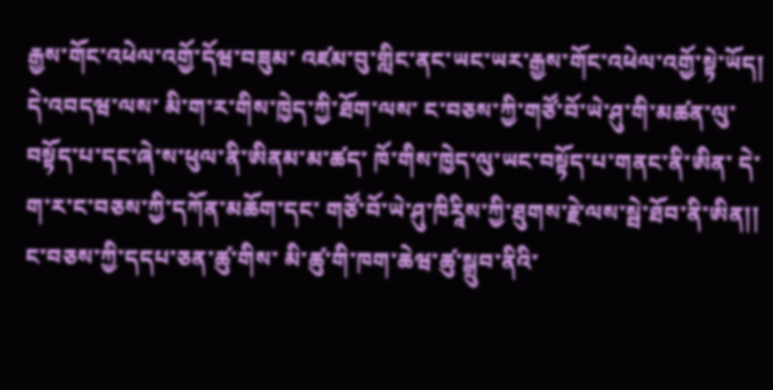རྒྱས་གོང་འཕེལ་འགྱོ་དོཝ་བཟུམ་ འཛམ་བུ་གླིང་ནང་ཡང་ཡར་རྒྱས་གོང་འཕེལ་འགྱོ་སྟེ་ཡོད།
དེ་འབདཝ་ལས་ མི་ག་ར་གིས་ཁྱེད་ཀྱི་ཐོག་ལས་ ང་བཅས་ཀྱི་གཙོ་བོ་ཡེ་ཤུ་གི་མཚན་ལུ་ བསྟོད་པ་དང་ཞེ་ས་ཕུལ་ནི་ཨིནམ་མ་ཚད་ ཁོ་གིས་ཁྱེད་ལུ་ཡང་བསྟོད་པ་གནང་ནི་ཨིན་ དེ་ག་ར་ང་བཅས་ཀྱི་དཀོན་མཆོག་དང་ གཙོ་བོ་ཡེ་ཤུ་ཁིརཱིས་ཀྱི་ཐུགས་རྗེ་ལས་སྦེ་ཐོབ་ནི་ཨིན།།
ང་བཅས་ཀྱི་དདཔ་ཅན་ཚུ་གིས་ མི་ཚུ་གི་ཁག་ཆེཝ་ཚུ་སྒྲུབ་ནིའི་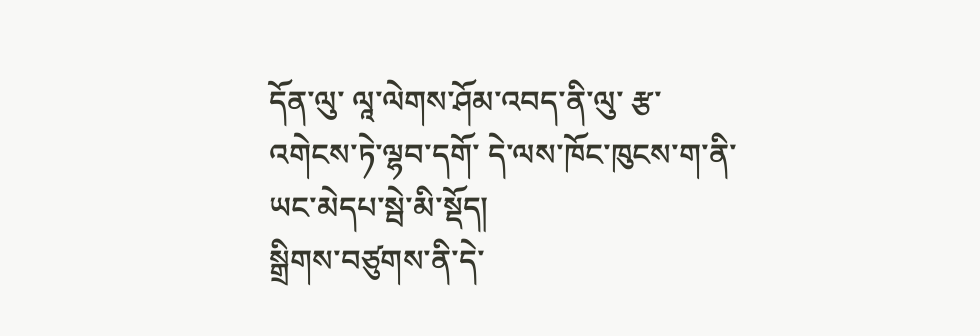དོན་ལུ་ ལཱ་ལེགས་ཤོམ་འབད་ནི་ལུ་ རྩ་འགེངས་ཏེ་ལྷབ་དགོ་ དེ་ལས་ཁོང་ཁུངས་ག་ནི་ཡང་མེདཔ་སྦེ་མི་སྡོད།
སྒྲིགས་བཙུགས་ནི་དེ་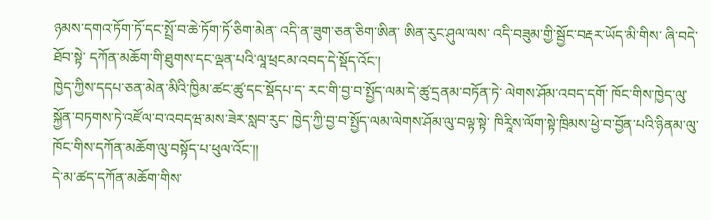ཉམས་དགའ་ཏོག་ཏོ་དང་སྤྲོ་བ་ཆེ་ཏོག་ཏོ་ཅིག་མེན་ འདི་ན་ཟུག་ཅན་ཅིག་ཨིན་ ཨིན་རུང་ཤུལ་ལས་ འདི་བཟུམ་གྱི་སྦྱོང་བརྡར་ཡོད་མི་གིས་ ཞི་བདེ་ཐོབ་སྟེ་ དཀོན་མཆོག་གི་ཐུགས་དང་ལྡན་པའི་ལཱ་ཕྲངམ་འབད་དེ་སྡོད་འོང་།
ཁྱེད་ཀྱིས་དདཔ་ཅན་མེན་མིའི་ཁྱིམ་ཚང་ཚུ་དང་སྡོདཔ་ད་ རང་གི་བྱ་བ་སྤྱོད་ལམ་དེ་ཚུ་དྲནམ་བཏོན་ཏེ་ ལེགས་ཤོམ་འབད་དགོ་ ཁོང་གིས་ཁྱེད་ལུ་སྐྱོན་བཏགས་ཏེ་འཛོལ་བ་འབདཝ་མས་ཟེར་སླབ་རུང་ ཁྱེད་ཀྱི་བྱ་བ་སྤྱོད་ལམ་ལེགས་ཤོམ་ལུ་བལྟ་སྟེ་ ཁིརཱིས་ལོག་སྟེ་ཁྲིམས་ཕྱེ་བ་བྱོན་པའི་ཉིནམ་ལུ་ ཁོང་གིས་དཀོན་མཆོག་ལུ་བསྟོད་པ་ཕུལ་འོང་།།
དེ་མ་ཚད་དཀོན་མཆོག་གིས་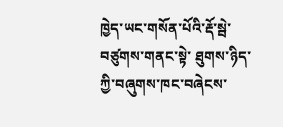ཁྱེད་ཡང་གསོན་པོའི་རྡོ་སྦེ་བཙུགས་གནང་སྟེ་ ཐུགས་ཉིད་ཀྱི་བཞུགས་ཁང་བཞེངས་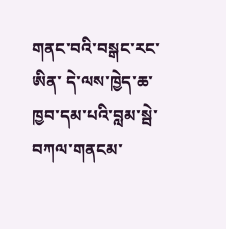གནང་བའི་བསྒང་རང་ཨིན་ དེ་ལས་ཁྱེད་ཆ་ཁྱབ་དམ་པའི་བླམ་སྦེ་བཀལ་གནངམ་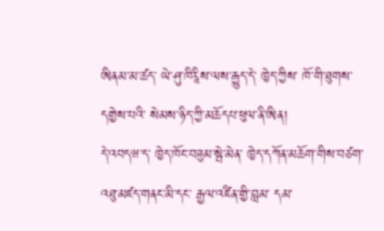ཨིནམ་མ་ཚད་ ཡེ་ཤུ་ཁིརཱིས་ལས་རྒྱུད་དེ་ ཁྱེད་ཀྱིས་ ཁོ་གི་ཐུགས་དགྱེས་པའི་ སེམས་ཉིད་ཀྱི་མཆོདཔ་ཕུལ་ནི་ཨིན།
དེ་འབདཝ་ད་ ཁྱེད་ཁོང་བཟུམ་སྦེ་མེན་ ཁྱེད་དཀོན་མཆོག་གིས་བཙག་འཐུ་མཛད་གནང་མི་དང་ རྒྱལ་འཛིན་གྱི་བླམ་ དམ་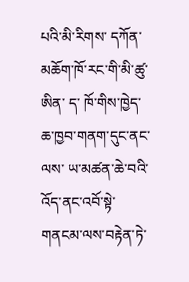པའི་མི་རིགས་ དཀོན་མཆོག་ཁོ་རང་གི་མི་ཚུ་ཨིན་ ད་ ཁོ་གིས་ཁྱེད་ཆ་ཁྱབ་གནག་དུང་ནང་ལས་ ཡ་མཚན་ཆེ་བའི་འོད་ནང་འབོ་སྟེ་གནངམ་ལས་བརྟེན་ཏེ་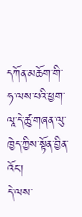དཀོན་མཆོག་གི་ཧ་ལས་པའི་ཕྱག་ལཱ་དེ་ཚུ་གཞན་ལུ་ ཁྱེད་ཀྱིས་སྟོན་བྱིན་འོང་།
དེ་ལས་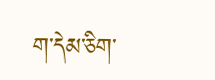ག་དེམ་ཅིག་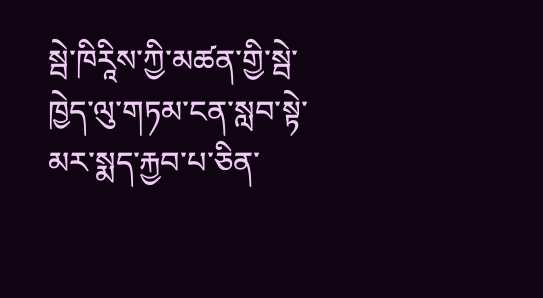སྦེ་ཁིརཱིས་ཀྱི་མཚན་གྱི་སྦེ་ ཁྱེད་ལུ་གཏམ་ངན་སླབ་སྟེ་མར་སྨད་རྐྱབ་པ་ཅིན་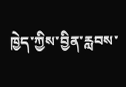ཁྱེད་ཀྱིས་བྱིན་རླབས་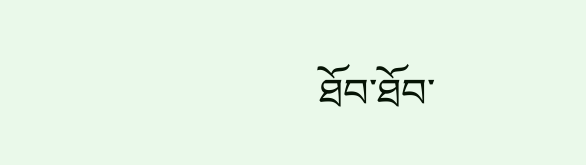ཐོབ་ཐོབ་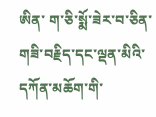ཨིན་ ག་ཅི་སྨོ་ཟེར་བ་ཅིན་ གཟི་བརྗིད་དང་ལྡན་མིའི་ དཀོན་མཆོག་གི་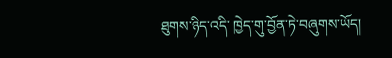ཐུགས་ཉིད་འདི་ ཁྱེད་གུ་བྱོན་ཏེ་བཞུགས་ཡོད།